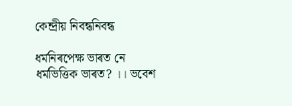কেন্দ্ৰীয় নিবন্ধনিবন্ধ

ধৰ্মনিৰপেক্ষ ভাৰত নে ধৰ্মভিত্তিক ভাৰত? ।। ভবেশ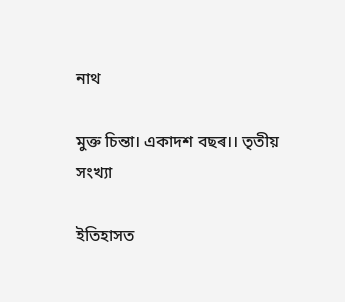নাথ

মুক্ত চিন্তা। একাদশ বছৰ।। তৃতীয় সংখ্যা

ইতিহাসত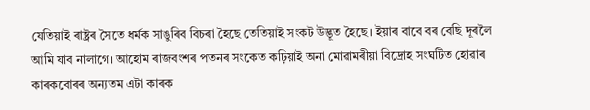যেতিয়াই ৰাষ্ট্ৰৰ সৈতে ধৰ্মক সাঙুৰিব বিচৰা হৈছে তেতিয়াই সংকট উদ্ভূত হৈছে। ইয়াৰ বাবে বৰ বেছি দূৰলৈ আমি যাব নালাগে। আহোম ৰাজবংশৰ পতনৰ সংকেত কঢ়িয়াই অনা মোৱামৰীয়া বিদ্ৰোহ সংঘটিত হোৱাৰ কাৰকবোৰৰ অন্যতম এটা কাৰক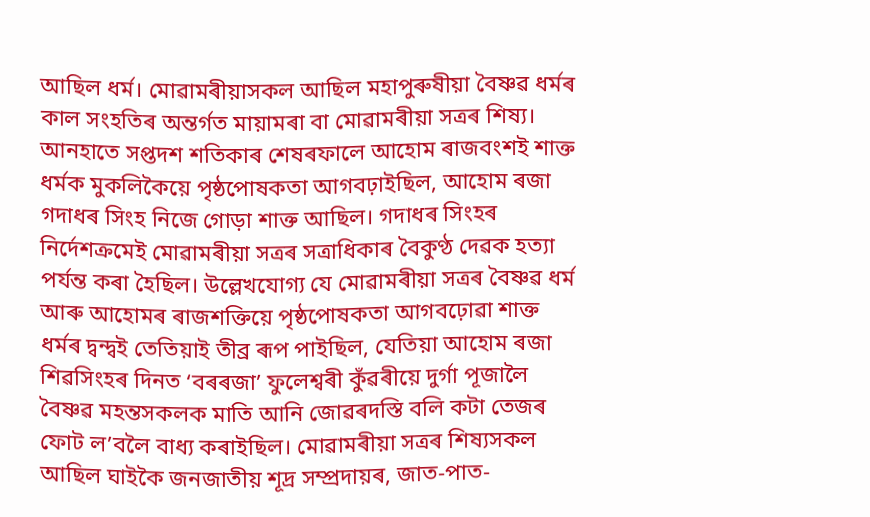আছিল ধৰ্ম। মোৱামৰীয়াসকল আছিল মহাপুৰুষীয়া বৈষ্ণৱ ধৰ্মৰ কাল সংহতিৰ অন্তৰ্গত মায়ামৰা বা মোৱামৰীয়া সত্ৰৰ শিষ্য। আনহাতে সপ্তদশ শতিকাৰ শেষৰফালে আহোম ৰাজবংশই শাক্ত ধৰ্মক মুকলিকৈয়ে পৃষ্ঠপোষকতা আগবঢ়াইছিল, আহোম ৰজা গদাধৰ সিংহ নিজে গোড়া শাক্ত আছিল। গদাধৰ সিংহৰ নিৰ্দেশক্ৰমেই মোৱামৰীয়া সত্ৰৰ সত্ৰাধিকাৰ বৈকুণ্ঠ দেৱক হত্যা পৰ্যন্ত কৰা হৈছিল। উল্লেখযোগ্য যে মোৱামৰীয়া সত্ৰৰ বৈষ্ণৱ ধৰ্ম আৰু আহোমৰ ৰাজশক্তিয়ে পৃষ্ঠপোষকতা আগবঢ়োৱা শাক্ত ধৰ্মৰ দ্বন্দ্বই তেতিয়াই তীব্ৰ ৰূপ পাইছিল, যেতিয়া আহোম ৰজা শিৱসিংহৰ দিনত ‘বৰৰজা’ ফুলেশ্বৰী কুঁৱৰীয়ে দুৰ্গা পূজালৈ বৈষ্ণৱ মহন্তসকলক মাতি আনি জোৱৰদস্তি বলি কটা তেজৰ ফোট ল’বলৈ বাধ্য কৰাইছিল। মোৱামৰীয়া সত্ৰৰ শিষ্যসকল আছিল ঘাইকৈ জনজাতীয় শূদ্ৰ সম্প্ৰদায়ৰ, জাত-পাত-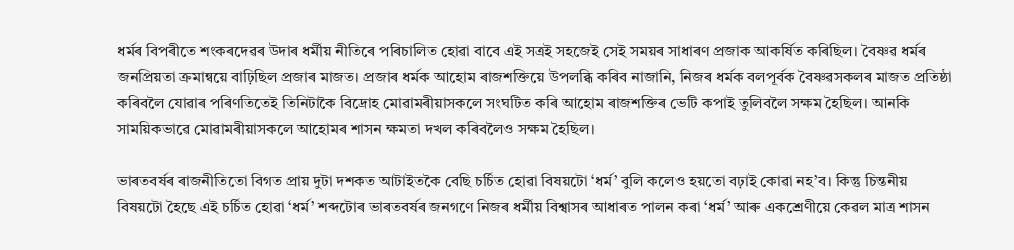ধৰ্মৰ বিপৰীতে শংকৰদেৱৰ উদাৰ ধৰ্মীয় নীতিৰে পৰিচালিত হোৱা বাবে এই সত্ৰই সহজেই সেই সময়ৰ সাধাৰণ প্ৰজাক আকৰ্ষিত কৰিছিল। বৈষ্ণৱ ধৰ্মৰ জনপ্ৰিয়তা ক্ৰমান্বয়ে বাঢ়িছিল প্ৰজাৰ মাজত। প্ৰজাৰ ধৰ্মক আহোম ৰাজশক্তিয়ে উপলব্ধি কৰিব নাজানি, নিজৰ ধৰ্মক বলপূৰ্বক বৈষ্ণৱসকলৰ মাজত প্ৰতিষ্ঠা কৰিবলৈ যোৱাৰ পৰিণতিতেই তিনিটাকৈ বিদ্ৰোহ মোৱামৰীয়াসকলে সংঘটিত কৰি আহোম ৰাজশক্তিৰ ভেটি কপাই তুলিবলৈ সক্ষম হৈছিল। আনকি সাময়িকভাৱে মোৱামৰীয়াসকলে আহোমৰ শাসন ক্ষমতা দখল কৰিবলৈও সক্ষম হৈছিল।

ভাৰতবৰ্ষৰ ৰাজনীতিতো বিগত প্ৰায় দুটা দশকত আটাইতকৈ বেছি চৰ্চিত হোৱা বিষয়টো ‘ধৰ্ম’ বুলি কলেও হয়তো বঢ়াই কোৱা নহ’ব। কিন্তু চিন্তনীয় বিষয়টো হৈছে এই চৰ্চিত হোৱা ‘ধৰ্ম’ শব্দটোৰ ভাৰতবৰ্ষৰ জনগণে নিজৰ ধৰ্মীয় বিশ্বাসৰ আধাৰত পালন কৰা ‘ধৰ্ম’ আৰু একশ্ৰেণীয়ে কেৱল মাত্ৰ শাসন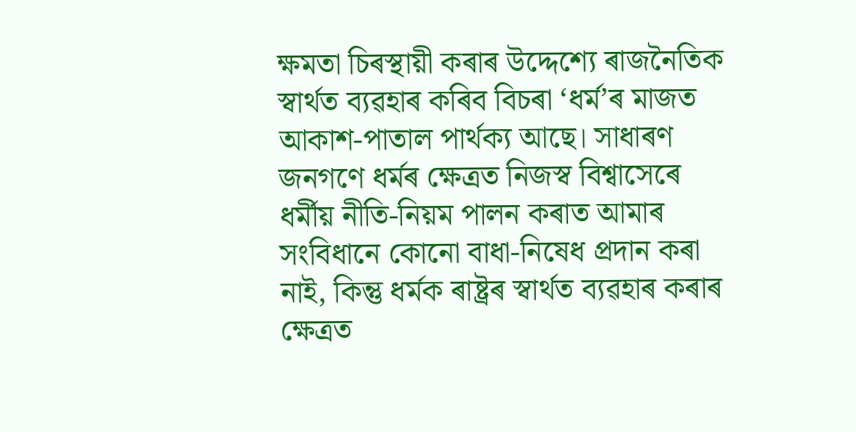ক্ষমতা চিৰস্থায়ী কৰাৰ উদ্দেশ্যে ৰাজনৈতিক স্বাৰ্থত ব্যৱহাৰ কৰিব বিচৰা ‘ধৰ্ম’ৰ মাজত আকাশ-পাতাল পাৰ্থক্য আছে। সাধাৰণ জনগণে ধৰ্মৰ ক্ষেত্ৰত নিজস্ব বিশ্বাসেৰে ধৰ্মীয় নীতি-নিয়ম পালন কৰাত আমাৰ সংবিধানে কোনো বাধা-নিষেধ প্ৰদান কৰা নাই, কিন্তু ধৰ্মক ৰাষ্ট্ৰৰ স্বাৰ্থত ব্যৱহাৰ কৰাৰ ক্ষেত্ৰত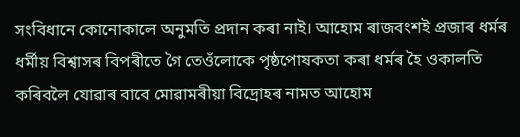সংবিধানে কোনোকালে অনুমতি প্ৰদান কৰা নাই। আহোম ৰাজবংশই প্ৰজাৰ ধৰ্মৰ ধৰ্মীয় বিশ্বাসৰ বিপৰীতে গৈ তেওঁলোকে পৃষ্ঠপোষকতা কৰা ধৰ্মৰ হৈ ওকালতি কৰিবলৈ যোৱাৰ বাবে মোৱামৰীয়া বিদ্ৰোহৰ নামত আহোম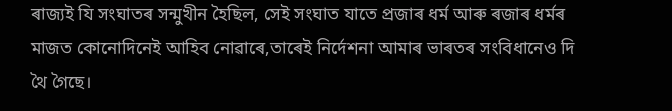ৰাজ্যই যি সংঘাতৰ সন্মুখীন হৈছিল, সেই সংঘাত যাতে প্ৰজাৰ ধৰ্ম আৰু ৰজাৰ ধৰ্মৰ মাজত কোনোদিনেই আহিব নোৱাৰে,তাৰেই নিৰ্দেশনা আমাৰ ভাৰতৰ সংবিধানেও দি থৈ গৈছে।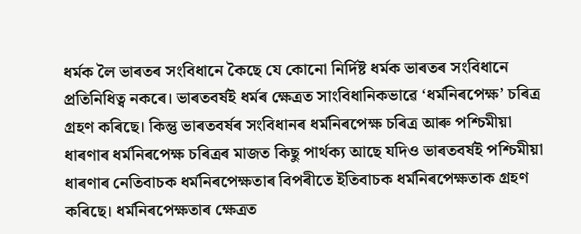ধৰ্মক লৈ ভাৰতৰ সংবিধানে কৈছে যে কোনো নিৰ্দিষ্ট ধৰ্মক ভাৰতৰ সংবিধানে প্ৰতিনিধিত্ব নকৰে। ভাৰতবৰ্ষই ধৰ্মৰ ক্ষেত্ৰত সাংবিধানিকভাৱে ‘ধৰ্মনিৰপেক্ষ’ চৰিত্ৰ গ্ৰহণ কৰিছে। কিন্তু ভাৰতবৰ্ষৰ সংবিধানৰ ধৰ্মনিৰপেক্ষ চৰিত্ৰ আৰু পশ্চিমীয়া ধাৰণাৰ ধৰ্মনিৰপেক্ষ চৰিত্ৰৰ মাজত কিছু পাৰ্থক্য আছে যদিও ভাৰতবৰ্ষই পশ্চিমীয়া ধাৰণাৰ নেতিবাচক ধৰ্মনিৰপেক্ষতাৰ বিপৰীতে ইতিবাচক ধৰ্মনিৰপেক্ষতাক গ্ৰহণ কৰিছে। ধৰ্মনিৰপেক্ষতাৰ ক্ষেত্ৰত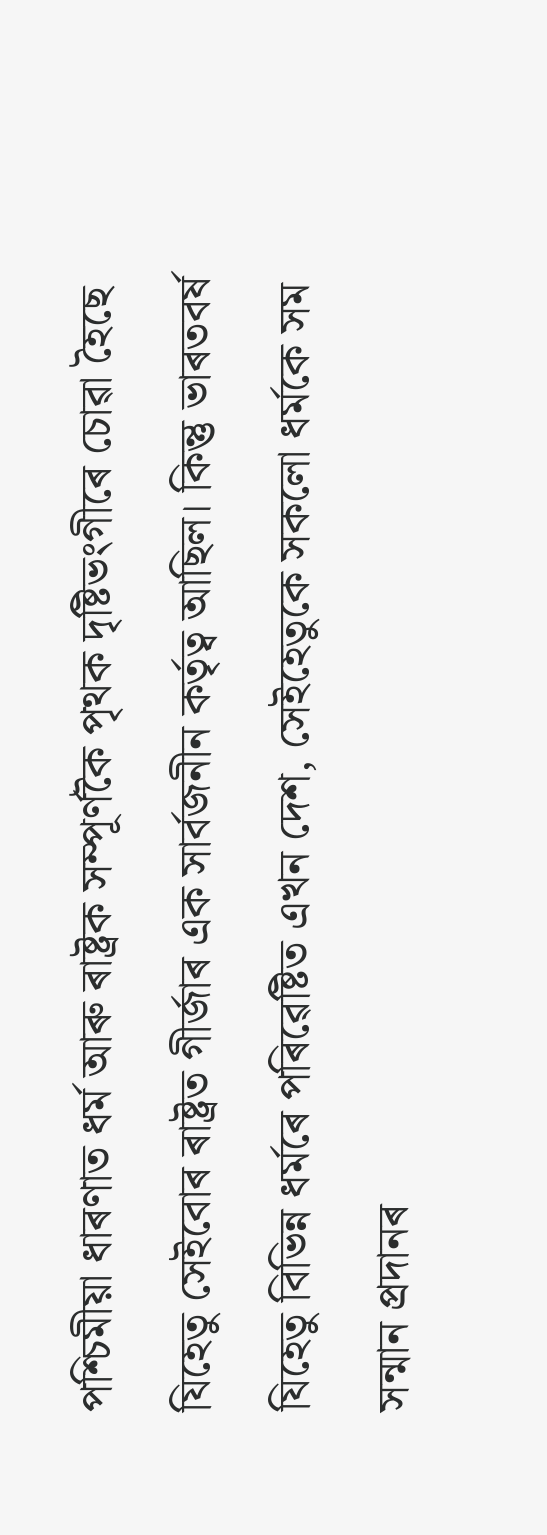পশ্চিমীয়া ধাৰণাত ধৰ্ম আৰু ৰাষ্ট্ৰক সম্পূৰ্ণকৈ পৃথক দৃষ্টিভংগীৰে চোৱা হৈছে যিহেতু সেইবোৰ ৰাষ্ট্ৰত গীৰ্জাৰ এক সাৰ্বজনীন কৰ্তৃত্ব আছিল। কিন্তু ভাৰতবৰ্ষ যিহেতু বিভিন্ন ধৰ্মৰে পৰিৱেষ্টিত এখন দেশ, সেইহেতুকে সকলো ধৰ্মকে সম সন্মান প্ৰদানৰ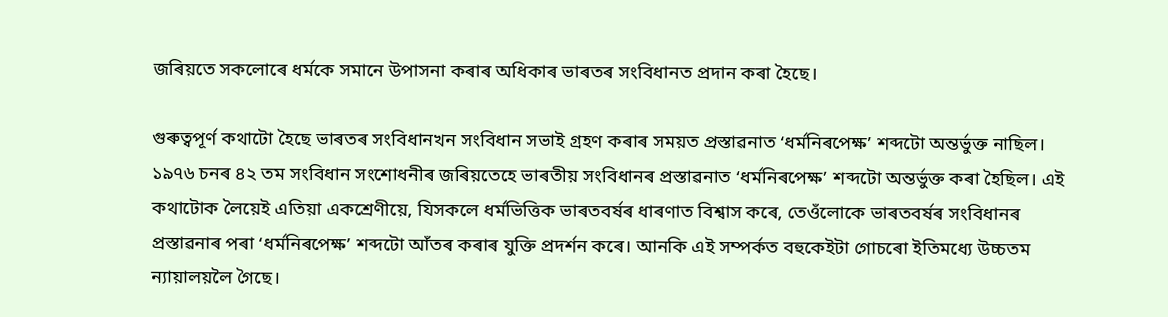জৰিয়তে সকলোৰে ধৰ্মকে সমানে উপাসনা কৰাৰ অধিকাৰ ভাৰতৰ সংবিধানত প্ৰদান কৰা হৈছে।

গুৰুত্বপূৰ্ণ কথাটো হৈছে ভাৰতৰ সংবিধানখন সংবিধান সভাই গ্ৰহণ কৰাৰ সময়ত প্ৰস্তাৱনাত ‘ধৰ্মনিৰপেক্ষ’ শব্দটো অন্তৰ্ভুক্ত নাছিল। ১৯৭৬ চনৰ ৪২ তম সংবিধান সংশোধনীৰ জৰিয়তেহে ভাৰতীয় সংবিধানৰ প্ৰস্তাৱনাত ‘ধৰ্মনিৰপেক্ষ’ শব্দটো অন্তৰ্ভুক্ত কৰা হৈছিল। এই কথাটোক লৈয়েই এতিয়া একশ্ৰেণীয়ে, যিসকলে ধৰ্মভিত্তিক ভাৰতবৰ্ষৰ ধাৰণাত বিশ্বাস কৰে, তেওঁলোকে ভাৰতবৰ্ষৰ সংবিধানৰ প্ৰস্তাৱনাৰ পৰা ‘ধৰ্মনিৰপেক্ষ’ শব্দটো আঁতৰ কৰাৰ যুক্তি প্ৰদৰ্শন কৰে। আনকি এই সম্পৰ্কত বহুকেইটা গোচৰো ইতিমধ্যে উচ্চতম ন্যায়ালয়লৈ গৈছে।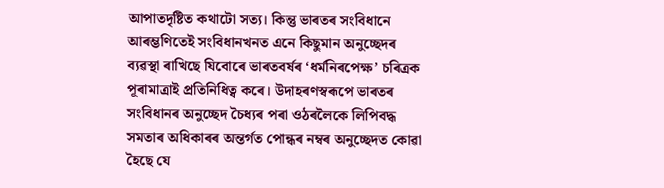আপাতদৃষ্টিত কথাটো সত্য। কিন্তু ভাৰতৰ সংবিধানে আৰম্ভণিতেই সংবিধানখনত এনে কিছুমান অনুচ্ছেদৰ ব্যৱস্থা ৰাখিছে যিবোৰে ভাৰতবৰ্ষৰ ‘ধৰ্মনিৰপেক্ষ’ চৰিত্ৰক পূৰামাত্ৰাই প্ৰতিনিধিত্ব কৰে। উদাহৰণস্বৰূপে ভাৰতৰ সংবিধানৰ অনুচ্ছেদ চৈধ্যৰ পৰা ওঠৰলৈকে লিপিবদ্ধ সমতাৰ অধিকাৰৰ অন্তৰ্গত পোন্ধৰ নম্বৰ অনুচ্ছেদত কোৱা হৈছে যে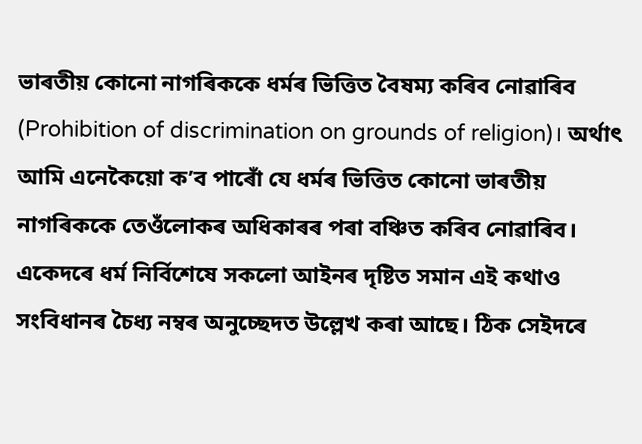ভাৰতীয় কোনো নাগৰিককে ধৰ্মৰ ভিত্তিত বৈষম্য কৰিব নোৱাৰিব (Prohibition of discrimination on grounds of religion)। অৰ্থাৎ আমি এনেকৈয়ো ক’ব পাৰোঁ যে ধৰ্মৰ ভিত্তিত কোনো ভাৰতীয় নাগৰিককে তেওঁলোকৰ অধিকাৰৰ পৰা বঞ্চিত কৰিব নোৱাৰিব। একেদৰে ধৰ্ম নিৰ্বিশেষে সকলো আইনৰ দৃষ্টিত সমান এই কথাও সংবিধানৰ চৈধ্য নম্বৰ অনুচ্ছেদত উল্লেখ কৰা আছে। ঠিক সেইদৰে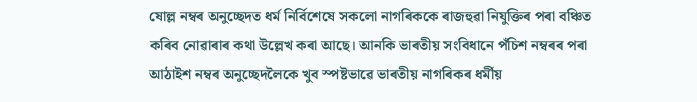ষোল্ল নম্বৰ অনুচ্ছেদত ধৰ্ম নিৰ্বিশেষে সকলো নাগৰিককে ৰাজহুৱা নিযুক্তিৰ পৰা বঞ্চিত কৰিব নোৱাৰাৰ কথা উল্লেখ কৰা আছে। আনকি ভাৰতীয় সংবিধানে পঁচিশ নম্বৰৰ পৰা আঠাইশ নম্বৰ অনুচ্ছেদলৈকে খুব স্পষ্টভাৱে ভাৰতীয় নাগৰিকৰ ধৰ্মীয়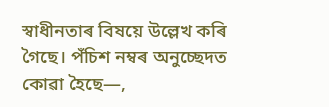স্বাধীনতাৰ বিষয়ে উল্লেখ কৰি গৈছে। পঁচিশ নম্বৰ অনুচ্ছেদত কোৱা হৈছে—,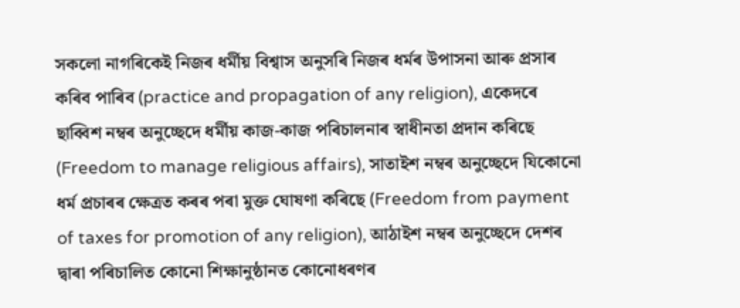সকলো নাগৰিকেই নিজৰ ধৰ্মীয় বিশ্বাস অনুসৰি নিজৰ ধৰ্মৰ উপাসনা আৰু প্ৰসাৰ কৰিব পাৰিব (practice and propagation of any religion), একেদৰে ছাব্বিশ নম্বৰ অনুচ্ছেদে ধৰ্মীয় কাজ-কাজ পৰিচালনাৰ স্বাধীনতা প্ৰদান কৰিছে (Freedom to manage religious affairs), সাতাইশ নম্বৰ অনুচ্ছেদে যিকোনো ধৰ্ম প্ৰচাৰৰ ক্ষেত্ৰত কৰৰ পৰা মুক্ত ঘোষণা কৰিছে (Freedom from payment of taxes for promotion of any religion), আঠাইশ নম্বৰ অনুচ্ছেদে দেশৰ দ্বাৰা পৰিচালিত কোনো শিক্ষানুষ্ঠানত কোনোধৰণৰ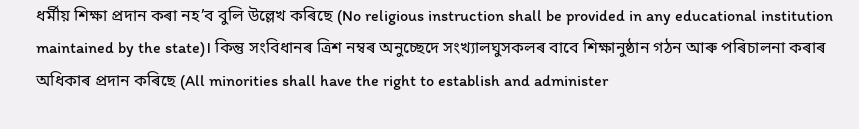ধৰ্মীয় শিক্ষা প্ৰদান কৰা নহ’ব বুলি উল্লেখ কৰিছে (No religious instruction shall be provided in any educational institution maintained by the state)। কিন্তু সংবিধানৰ ত্ৰিশ নম্বৰ অনুচ্ছেদে সংখ্যালঘুসকলৰ বাবে শিক্ষানুষ্ঠান গঠন আৰু পৰিচালনা কৰাৰ অধিকাৰ প্ৰদান কৰিছে (All minorities shall have the right to establish and administer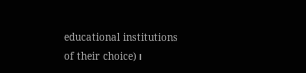educational institutions of their choice)।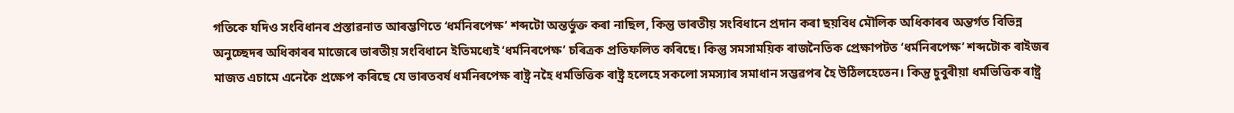গতিকে যদিও সংবিধানৰ প্ৰস্তাৱনাত আৰম্ভণিতে ‘ধৰ্মনিৰপেক্ষ’ শব্দটো অন্তৰ্ভুক্ত কৰা নাছিল, কিন্তু ভাৰতীয় সংবিধানে প্ৰদান কৰা ছয়বিধ মৌলিক অধিকাৰৰ অন্তৰ্গত বিভিন্ন অনুচ্ছেদৰ অধিকাৰৰ মাজেৰে ভাৰতীয় সংবিধানে ইতিমধ্যেই ‘ধৰ্মনিৰপেক্ষ’ চৰিত্ৰক প্ৰতিফলিত কৰিছে। কিন্তু সমসাময়িক ৰাজনৈতিক প্ৰেক্ষাপটত ‘ধৰ্মনিৰপেক্ষ’ শব্দটোক ৰাইজৰ মাজত এচামে এনেকৈ প্ৰক্ষেপ কৰিছে যে ভাৰতবৰ্ষ ধৰ্মনিৰপেক্ষ ৰাষ্ট্ৰ নহৈ ধৰ্মভিত্তিক ৰাষ্ট্ৰ হলেহে সকলো সমস্যাৰ সমাধান সম্ভৱপৰ হৈ উঠিলহেতেন। কিন্তু চুবুৰীয়া ধৰ্মভিত্তিক ৰাষ্ট্ৰ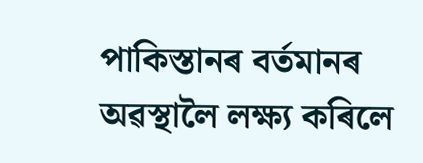পাকিস্তানৰ বৰ্তমানৰ অৱস্থালৈ লক্ষ্য কৰিলে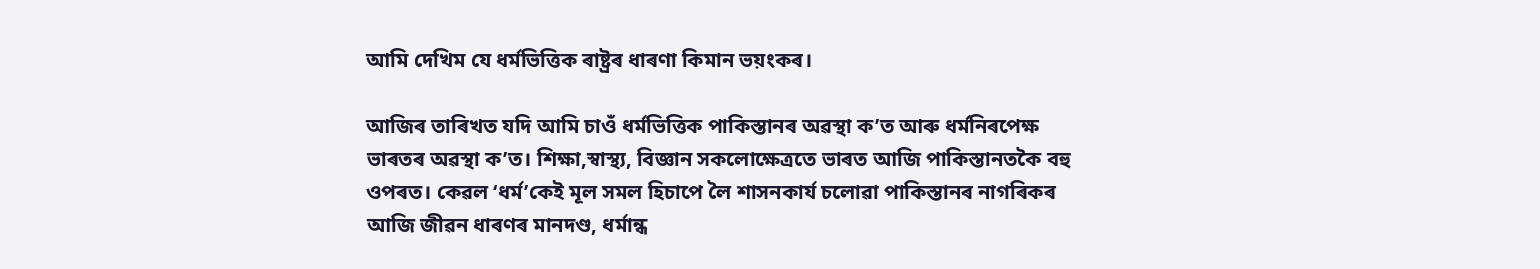আমি দেখিম যে ধৰ্মভিত্তিক ৰাষ্ট্ৰৰ ধাৰণা কিমান ভয়ংকৰ।

আজিৰ তাৰিখত যদি আমি চাওঁ ধৰ্মভিত্তিক পাকিস্তানৰ অৱস্থা ক’ত আৰু ধৰ্মনিৰপেক্ষ ভাৰতৰ অৱস্থা ক’ত। শিক্ষা,স্বাস্থ্য, বিজ্ঞান সকলোক্ষেত্ৰতে ভাৰত আজি পাকিস্তানতকৈ বহু ওপৰত। কেৱল ‘ধৰ্ম’কেই মূল সমল হিচাপে লৈ শাসনকাৰ্য চলোৱা পাকিস্তানৰ নাগৰিকৰ আজি জীৱন ধাৰণৰ মানদণ্ড, ধৰ্মান্ধ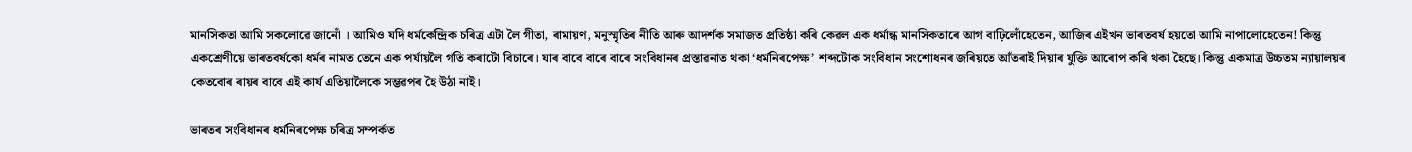মানসিকতা আমি সকলোৱে জানোঁ । আমিও যদি ধৰ্মকেন্দ্ৰিক চৰিত্ৰ এটা লৈ গীতা, ৰামায়ণ, মনুস্মৃতিৰ নীতি আৰু আদৰ্শক সমাজত প্ৰতিষ্ঠা কৰি কেৱল এক ধৰ্মান্ধ মানসিকতাৰে আগ বাঢ়িলোঁহেতেন, আজিৰ এইখন ভাৰতবৰ্ষ হয়তো আমি নাপালোহেতেন! কিন্তু একশ্ৰেণীয়ে ভাৰতবৰ্ষকো ধৰ্মৰ নামত তেনে এক পৰ্যায়লৈ গতি কৰাটো বিচাৰে। যাৰ বাবে বাৰে বাৰে সংবিধানৰ প্ৰস্তাৱনাত থকা ‘ধৰ্মনিৰপেক্ষ’ শব্দটোক সংবিধান সংশোধনৰ জৰিয়তে আঁতৰাই দিয়াৰ যুক্তি আৰোপ কৰি থকা হৈছে। কিন্তু একমাত্ৰ উচ্চতম ন্যায়ালয়ৰ কেতবোৰ ৰায়ৰ বাবে এই কাৰ্য এতিয়ালৈকে সম্ভৱপৰ হৈ উঠা নাই।

ভাৰতৰ সংবিধানৰ ধৰ্মনিৰপেক্ষ চৰিত্ৰ সম্পৰ্কত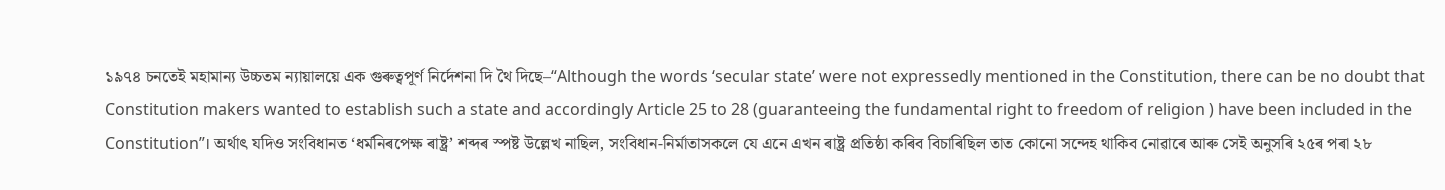১৯৭৪ চনতেই মহামান্য উচ্চতম ন্যায়ালয়ে এক গুৰুত্বপূৰ্ণ নিৰ্দেশনা দি থৈ দিছে–“Although the words ‘secular state’ were not expressedly mentioned in the Constitution, there can be no doubt that Constitution makers wanted to establish such a state and accordingly Article 25 to 28 (guaranteeing the fundamental right to freedom of religion ) have been included in the Constitution”। অৰ্থাৎ যদিও সংবিধানত ‘ধৰ্মনিৰপেক্ষ ৰাষ্ট্ৰ’ শব্দৰ স্পষ্ট উল্লেখ নাছিল, সংবিধান-নিৰ্মাতাসকলে যে এনে এখন ৰাষ্ট্ৰ প্ৰতিষ্ঠা কৰিব বিচাৰিছিল তাত কোনো সন্দেহ থাকিব নোৱাৰে আৰু সেই অনুসৰি ২৫ৰ পৰা ২৮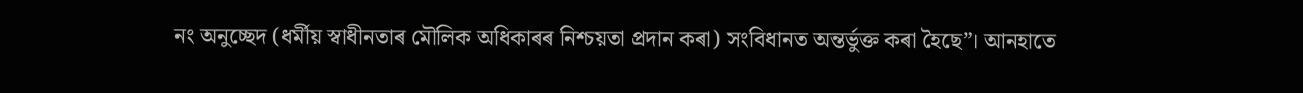নং অনুচ্ছেদ (ধৰ্মীয় স্বাধীনতাৰ মৌলিক অধিকাৰৰ নিশ্চয়তা প্ৰদান কৰা) সংবিধানত অন্তৰ্ভুক্ত কৰা হৈছে”। আনহাতে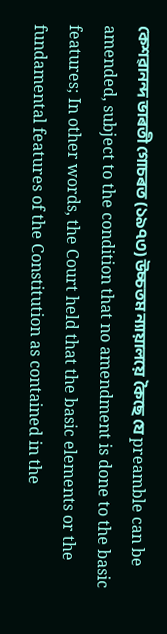কেশৱানন্দ ভাৰতী গোচৰত (১৯৭৩) উচ্চতম ন্যায়ালয়ে  কৈছে যে preamble can be amended, subject to the condition that no amendment is done to the basic features; In other words, the Court held that the basic elements or the fundamental features of the Constitution as contained in the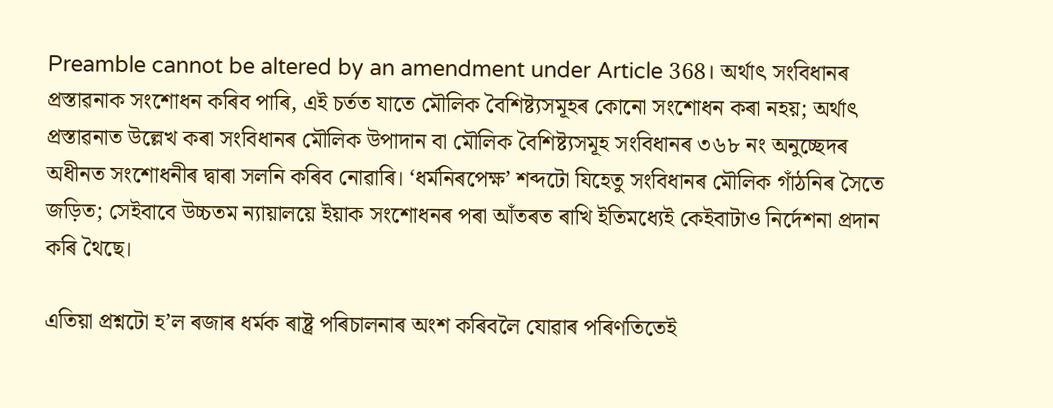Preamble cannot be altered by an amendment under Article 368। অৰ্থাৎ সংবিধানৰ প্ৰস্তাৱনাক সংশোধন কৰিব পাৰি, এই চৰ্তত যাতে মৌলিক বৈশিষ্ট্যসমূহৰ কোনো সংশোধন কৰা নহয়; অৰ্থাৎ প্ৰস্তাৱনাত উল্লেখ কৰা সংবিধানৰ মৌলিক উপাদান বা মৌলিক বৈশিষ্ট্যসমূহ সংবিধানৰ ৩৬৮ নং অনুচ্ছেদৰ অধীনত সংশোধনীৰ দ্বাৰা সলনি কৰিব নোৱাৰি। ‘ধৰ্মনিৰপেক্ষ’ শব্দটো যিহেতু সংবিধানৰ মৌলিক গাঁঠনিৰ সৈতে জড়িত; সেইবাবে উচ্চতম ন্যায়ালয়ে ইয়াক সংশোধনৰ পৰা আঁতৰত ৰাখি ইতিমধ্যেই কেইবাটাও নিৰ্দেশনা প্ৰদান কৰি থৈছে।

এতিয়া প্ৰশ্নটো হ’ল ৰজাৰ ধৰ্মক ৰাষ্ট্ৰ পৰিচালনাৰ অংশ কৰিবলৈ যোৱাৰ পৰিণতিতেই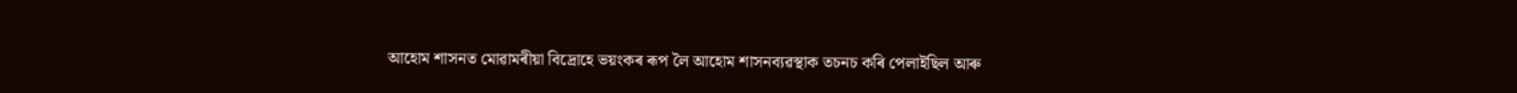আহোম শাসনত মোৱামৰীয়া বিদ্ৰোহে ভয়ংকৰ ৰূপ লৈ আহোম শাসনব্যৱস্থাক তচনচ কৰি পেলাইছিল আৰু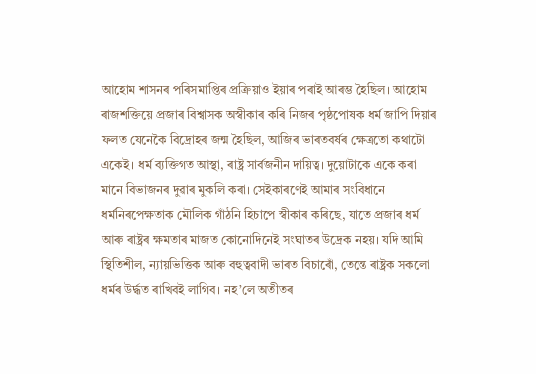আহোম শাসনৰ পৰিসমাপ্তিৰ প্ৰক্ৰিয়াও ইয়াৰ পৰাই আৰম্ভ হৈছিল। আহোম ৰাজশক্তিয়ে প্ৰজাৰ বিশ্বাসক অস্বীকাৰ কৰি নিজৰ পৃষ্ঠপোষক ধৰ্ম জাপি দিয়াৰ ফলত যেনেকৈ বিদ্ৰোহৰ জন্ম হৈছিল, আজিৰ ভাৰতবৰ্ষৰ ক্ষেত্ৰতো কথাটো একেই। ধৰ্ম ব্যক্তিগত আস্থা, ৰাষ্ট্ৰ সাৰ্বজনীন দায়িত্ব। দুয়োটাকে একে কৰা মানে বিভাজনৰ দুৱাৰ মুকলি কৰা। সেইকাৰণেই আমাৰ সংবিধানে ধৰ্মনিৰপেক্ষতাক মৌলিক গাঁঠনি হিচাপে স্বীকাৰ কৰিছে, যাতে প্ৰজাৰ ধৰ্ম আৰু ৰাষ্ট্ৰৰ ক্ষমতাৰ মাজত কোনোদিনেই সংঘাতৰ উদ্ৰেক নহয়। যদি আমি স্থিতিশীল, ন্যায়ভিত্তিক আৰু বহুত্ববাদী ভাৰত বিচাৰোঁ, তেন্তে ৰাষ্ট্ৰক সকলো ধৰ্মৰ উৰ্দ্ধত ৰাখিবই লাগিব। নহ’লে অতীতৰ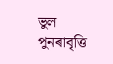ভুল পুনৰাবৃত্তি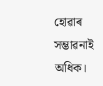হোৱাৰ সম্ভাৱনাই অধিক।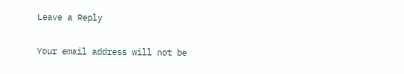Leave a Reply

Your email address will not be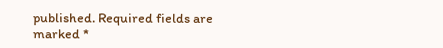published. Required fields are marked *